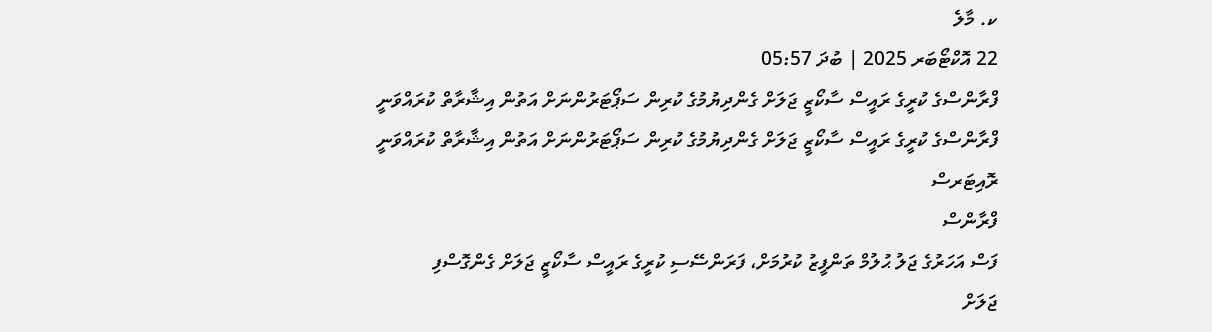ކ. މާލެ
22 އޮކްޓޯބަރ 2025 | ބުދަ 05:57
ފްރާންސްގެ ކުރީގެ ރައީސް ސާކޯޒީ ޖަލަށް ގެންދިޔުމުގެ ކުރިން ސަޕޯޓަރުންނަށް އަތުން އިޝާރާތް ކުރައްވަނީ
ފްރާންސްގެ ކުރީގެ ރައީސް ސާކޯޒީ ޖަލަށް ގެންދިޔުމުގެ ކުރިން ސަޕޯޓަރުންނަށް އަތުން އިޝާރާތް ކުރައްވަނީ
ރޮއިޓަރސް
ފްރާންސް
ފަސް އަހަރުގެ ޖަލު ޙުލުމް ތަންފީޒު ކުރުމަށް، ފަރަންސޭސި ކުރީގެ ރައީސް ސާކޯޒީ ޖަލަށް ގެންގޮސްފި
ޖަލަށް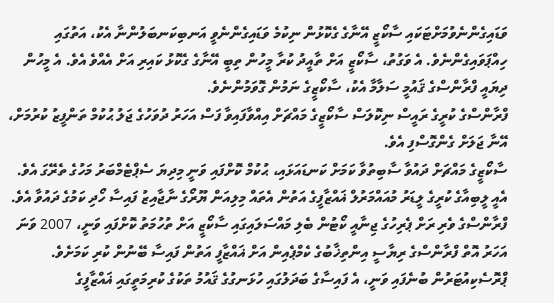ވަޑައިގެންނެވުމަށްޓަކައި ސާކޯޒީ އޭނާގެ ގެކޮޅުން ނިކުމެ ވަޑައިގެންނެވީ އަނބިކަނބަލުންނާ އެކު، އަތުގައި ހިއްޕަވައިގެންނެވެ. އެ ވަގުތު، ސާކޯޒީ އަށް ތާއީދު ކުރާ މީހުން ތިބީ އޭނާގެ ގެކޮޅު ކައިރި އަށް އެއްވެ އެވެ. އެ މީހުން ދިޔައީ ފްރާންސްގެ ޤައުމީ ސަލާމާ އެކު، ސާކޯޒީގެ ނަމުން ގޮވަމުންނެވެ.
ފްރާންސްގެ ކުރީގެ ރައީސް ނިކޮލަސް ސާކޯޒީގެ މައްޗަށް އިއްވާފައިވާ ފަސް އަހަރު ދުވަހުގެ ޖަލު ޙުކުމް ތަންފީޒު ކުރުމަށް، އޭނާ ޖަލަށް ގެންގޮސްފި އެވެ.
ސާކޯޒީގެ މައްޗަށް ދައުވާ ސާބިތުވާ ކަމަށް ކަނޑައަޅައި، ޙުކުމް ކޮށްފައި ވަނީ މިދިޔަ ސެޕްޓެމްބަރު މަހުގެ ތެރޭގަ އެވެ. އެއީ ލީބިއާގެ ކުރީގެ ލީޑަރު މުއައްމަރުލް ޣައްޒާފީގެ އަތުން އެތައް މިލިއަން ޔޫރޯގެ ނާޖާއިޒު ފައިސާ ހޯދި ކަމުގެ ދައުވާ އެވެ.
ފްރާންސްގެ ވެރި ރަށް ޕެރިހުގެ ޖިނާއީ ކޯޓުން ބެލި މައްސަލައިގައި ސާކޯޒީ އަށް ތުހުމަތު ކޮށްފައި ވަނީ، 2007 ވަނަ އަހަރު އޮތް ފްރާންސްގެ ރިޔާސީ އިންތިޚާބުގެ ކެމްޕެއިން އަށް ޣައްޒާފީ އަތުން ފައިސާ ބޭނުން ކުރި ކަމަށެވެ. ޕްރޮސެކިއުޓަރުން ބުނެފައި ވަނީ، އެ ފައިސާގެ ބަދަލުގައި ހުޅަނގުގެ ޤައުމު ތަކުގެ ކުރިމަތީގައި ޣައްޒާފީގެ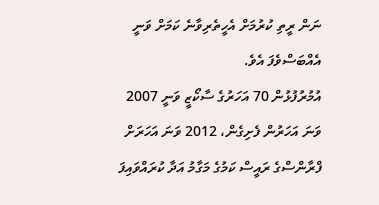ނަން ރީތި ކުރުމަށް އެހީތެރިވާނެ ކަމަށް ވަނީ އެއްބަސްވެފަ އެވެ.
އުމުރުފުޅުން 70 އަހަރުގެ ސާކޯޒީ ވަނީ 2007 ވަނަ އަހަރުން ފެށިގެން، 2012 ވަނަ އަހަރަށް ފްރާންސްގެ ރައީސް ކަމުގެ މަގާމު އަދާ ކުރައްވައިފަ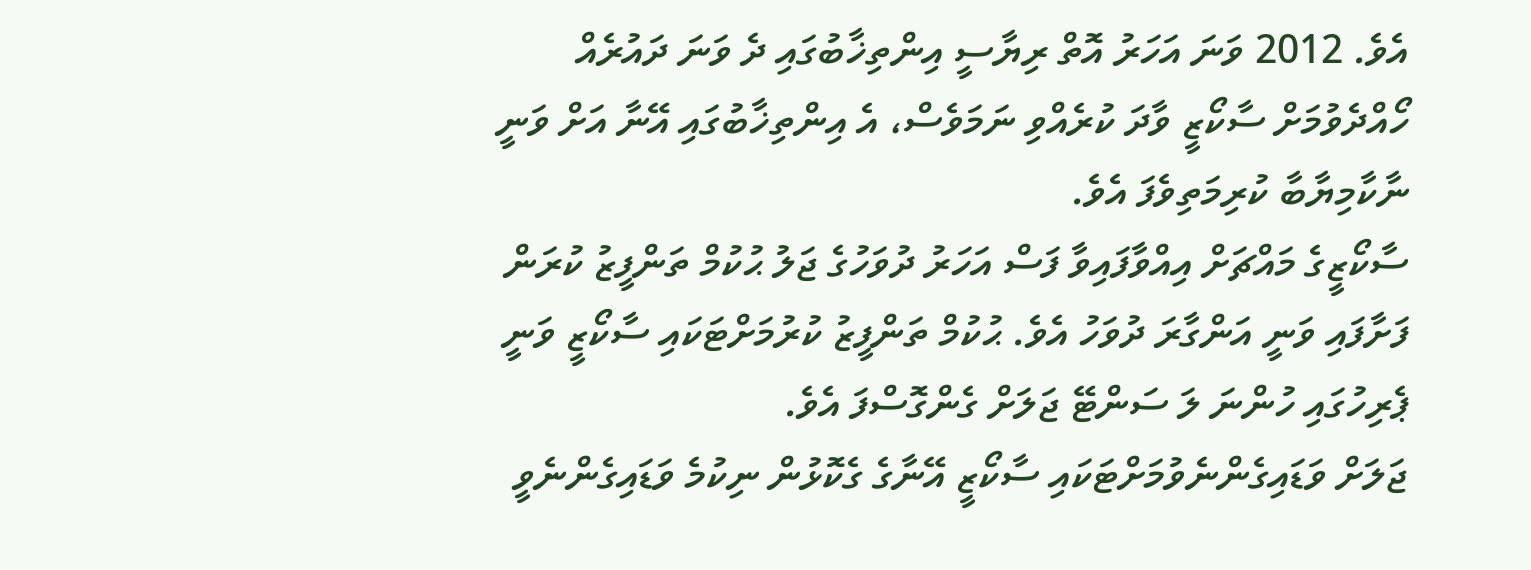އެވެ. 2012 ވަނަ އަހަރު އޮތް ރިޔާސީ އިންތިޚާބުގައި ދެ ވަނަ ދައުރެއް ހޯއްދެވުމަށް ސާކޯޒީ ވާދަ ކުރެއްވި ނަމަވެސް، އެ އިންތިޚާބުގައި އޭނާ އަށް ވަނީ ނާކާމިޔާބާ ކުރިމަތިވެފަ އެވެ.
ސާކޯޒީގެ މައްޗަށް އިއްވާފައިވާ ފަސް އަހަރު ދުވަހުގެ ޖަލު ޙުކުމް ތަންފީޒު ކުރަން ފަށާފައި ވަނީ އަންގާރަ ދުވަހު އެވެ. ޙުކުމް ތަންފީޒު ކުރުމަށްޓަކައި ސާކޯޒީ ވަނީ ޕެރިހުގައި ހުންނަ ލަ ސަންޓޭ ޖަލަށް ގެންގޮސްފަ އެވެ.
ޖަލަށް ވަޑައިގެންނެވުމަށްޓަކައި ސާކޯޒީ އޭނާގެ ގެކޮޅުން ނިކުމެ ވަޑައިގެންނެވީ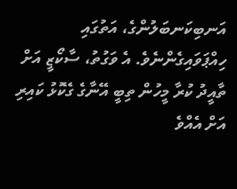އަނބިކަނބަލުންގެ، އަތުގައި ހިއްޕަވައިގެންނެވެ. އެ ވަގުތު، ސާކޯޒީ އަށް ތާއީދު ކުރާ މީހުން ތިބީ އޭނާގެ ގެކޮޅު ކައިރި އަށް އެއްވެ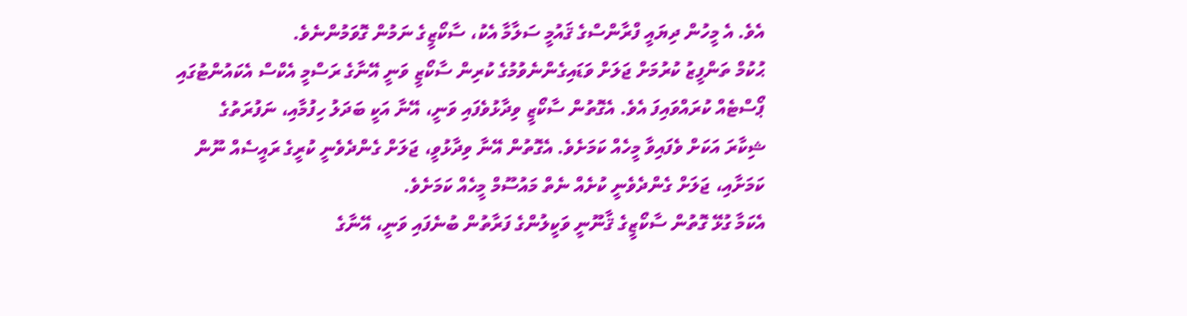އެވެ. އެ މީހުން ދިޔައީ ފްރާންސްގެ ޤައުމީ ސަލާމާ އެކު، ސާކޯޒީގެ ނަމުން ގޮވަމުންނެވެ.
ޙުކުމް ތަންފީޒު ކުރުމަށް ޖަލަށް ވަޑައިގެންނެވުމުގެ ކުރިން ސާކޯޒީ ވަނީ އޭނާގެ ރަސްމީ އެކްސް އެކައުންޓުގައި ޕޯސްޓެއް ކުރައްވައިފަ އެވެ. އެގޮތުން ސާކޯޒީ ވިދާޅުވެފައި ވަނީ، އޭނާ އަކީ ބަދަލު ހިފުމާއި، ނަފުރަތުގެ ޝިކާރަ އަކަށް ވެފައިވާ މީހެއް ކަމަށެވެ. އެގޮތުން އޭނާ ވިދާޅުވީ، ޖަލަށް ގެންދެވެނީ ކުރީގެ ރައީސެއް ނޫން ކަމަށާއި، ޖަލަށް ގެންދެވެނީ ކުށެއް ނެތް މައުސޫމް މީހެއް ކަމަށެވެ.
އެކަމާ ގުޅޭ ގޮތުން ސާކޯޒީގެ ޤާނޫނީ ވަކީލުންގެ ފަރާތުން ބުނެފައި ވަނީ، އޭނާގެ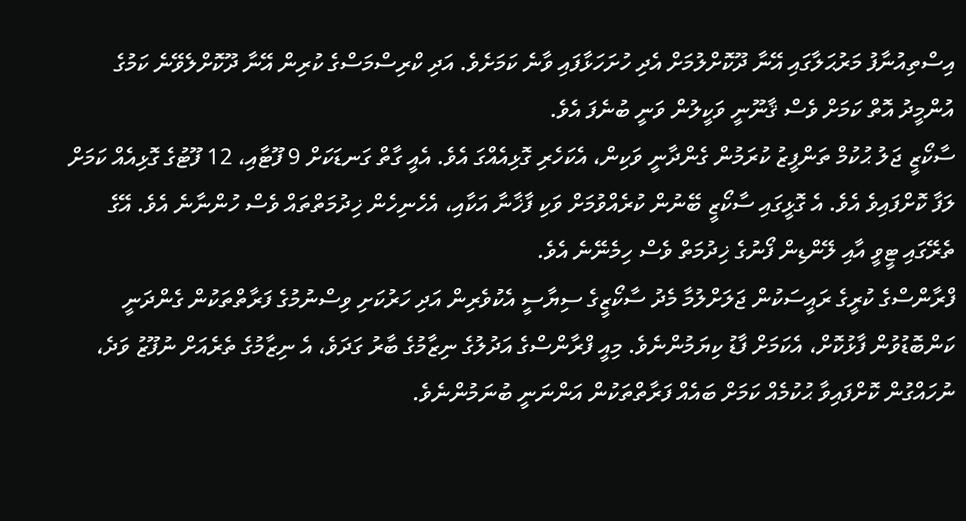އިސްތިއުނާފު މަރުޙަލާގައި އޭނާ ދޫކޮށްލުމަށް އެދި ހުށަހަޅާފައި ވާނެ ކަމަށެވެ. އަދި ކްރިސްމަސްގެ ކުރިން އޭނާ ދޫކޮށްލެވޭނެ ކަމުގެ އުންމީދު އޮތް ކަމަށް ވެސް ޤާނޫނީ ވަކީލުން ވަނީ ބުނެފަ އެވެ.
ސާކޯޒީ ޖަލު ޙުކުމް ތަންފީޒު ކުރަމުން ގެންދާނީ ވަކިން، އެކަހެރި ގޮޅިއެއްގަ އެވެ. އެއީ ގާތް ގަނޑަކަށް 9 ފޫޓާއި، 12 ފޫޓުގެ ގޮޅިއެއް ކަމަށް ލަފާ ކޮށްފައިވެ އެވެ. އެ ގޮޅީގައި ސާކޯޒީ ބޭނުން ކުރެއްވުމަށް ވަކި ފާޚާނާ އަކާއި، އެހެނިހެން ޚިދުމަތްތައް ވެސް ހުންނާނެ އެވެ. އޭގެ ތެރޭގައި ޓީވީ އާއި ލޭންޑިން ފޯނުގެ ޚިދުމަތް ވެސް ހިމެނޭނެ އެވެ.
ފްރާންސްގެ ކުރީގެ ރައީސަކުން ޖަލަށްލުމާ މެދު ސާކޯޒީގެ ސިޔާސީ އެކުވެރިން އަދި ހަރުކަށި ވިސްނުމުގެ ފަރާތްތަކުން ގެންދަނީ ކަންބޮޑުވުން ފާޅުކޮށް، އެކަމަށް ފާޑު ކިޔަމުންނެވެ. މިއީ ފްރާންސްގެ އަދުލުގެ ނިޒާމުގެ ބާރު ގަދަވެ، އެ ނިޒާމުގެ ތެރެއަށް ނުފޫޒު ވަދެ، ނުހައްގުން ކޮށްފައިވާ ޙުކުމެއް ކަމަށް ބައެއް ފަރާތްތަކުން އަންނަނީ ބުނަމުންނެވެ.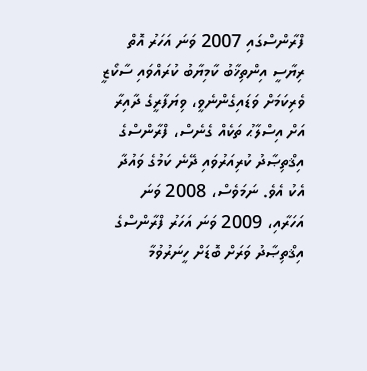ފްރާންސްގައި 2007 ވަނަ އަހަރު އޮތް ރިޔާސީ އިންތިޚާބު ކާމިޔާބު ކުރައްވައި ސާކޯޒީ ވެރިކަމަށް ވަޑައިގެންނެވީ، ވިޔަފާރީގެ ދާއިރާ އަށް އިސްލާޙު ތަކެއް ގެނެސް، ފްރާންސްގެ އިޤްތިޞާދު ކުރިއަރުވައި ދޭނެ ކަމުގެ ވައުދާ އެކު އެވެ. ނަމަވެސް، 2008 ވަނަ އަހަރާއި، 2009 ވަނަ އަހަރު ފްރާންސްގެ އިޤްތިޞާދު ވަރަށް ބޮޑަށް ހީނަރުވުމާ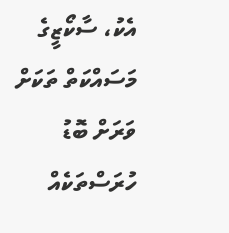އެކު، ސާކޯޒީގެ މަސައްކަތް ތަކަށް ވަރަށް ބޮޑު ހުރަސްތަކެއް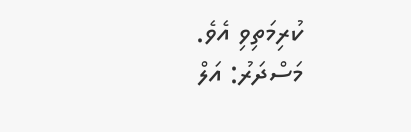ކުރިމަތިވި އެވެ.
މަސްދަރު: އަލް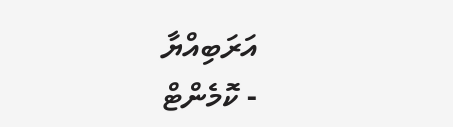އަރަބިއްޔާ
- ކޮމެންޓް